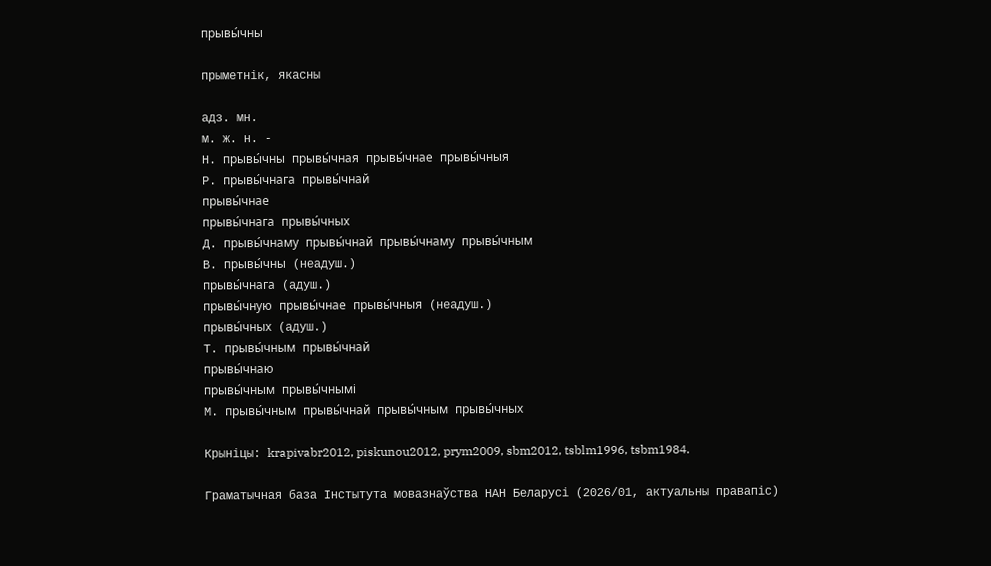прывы́чны

прыметнік, якасны

адз. мн.
м. ж. н. -
Н. прывы́чны прывы́чная прывы́чнае прывы́чныя
Р. прывы́чнага прывы́чнай
прывы́чнае
прывы́чнага прывы́чных
Д. прывы́чнаму прывы́чнай прывы́чнаму прывы́чным
В. прывы́чны (неадуш.)
прывы́чнага (адуш.)
прывы́чную прывы́чнае прывы́чныя (неадуш.)
прывы́чных (адуш.)
Т. прывы́чным прывы́чнай
прывы́чнаю
прывы́чным прывы́чнымі
М. прывы́чным прывы́чнай прывы́чным прывы́чных

Крыніцы: krapivabr2012, piskunou2012, prym2009, sbm2012, tsblm1996, tsbm1984.

Граматычная база Інстытута мовазнаўства НАН Беларусі (2026/01, актуальны правапіс)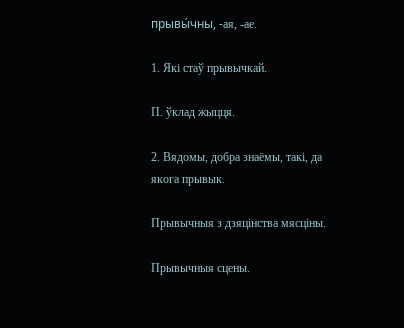прывы́чны, -ая, -ае.

1. Які стаў прывычкай.

П. ўклад жыцця.

2. Вядомы, добра знаёмы, такі, да якога прывык.

Прывычныя з дзяцінства мясціны.

Прывычныя сцены.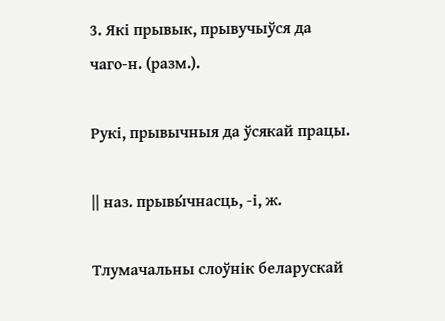3. Які прывык, прывучыўся да чаго-н. (разм.).

Рукі, прывычныя да ўсякай працы.

|| наз. прывы́чнасць, -і, ж.

Тлумачальны слоўнік беларускай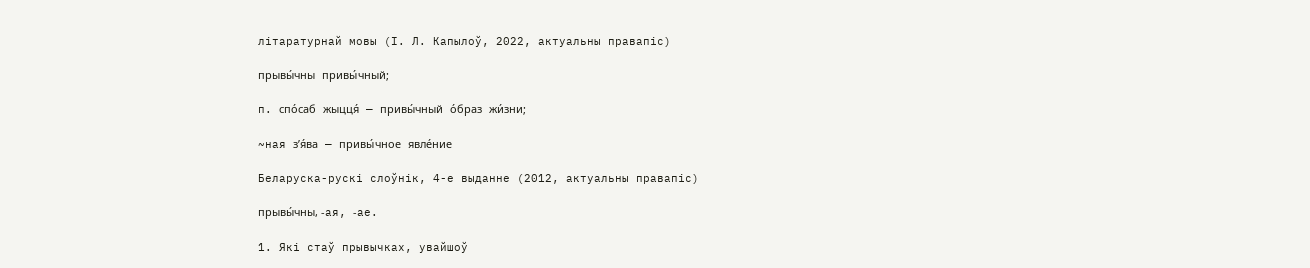літаратурнай мовы (І. Л. Капылоў, 2022, актуальны правапіс)

прывы́чны привы́чный;

п. спо́саб жыцця́ — привы́чный о́браз жи́зни;

~ная з’я́ва — привы́чное явле́ние

Беларуска-рускі слоўнік, 4-е выданне (2012, актуальны правапіс)

прывы́чны, ‑ая, ‑ае.

1. Які стаў прывычках, увайшоў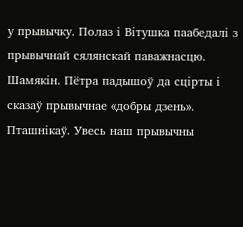у прывычку. Полаз і Вітушка паабедалі з прывычнай сялянскай паважнасцю. Шамякін. Пётра падышоў да сцірты і сказаў прывычнае «добры дзень». Пташнікаў. Увесь наш прывычны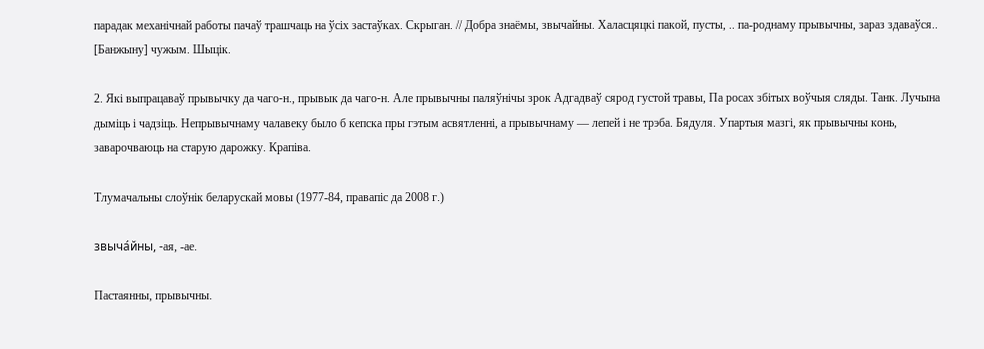парадак механічнай работы пачаў трашчаць на ўсіх застаўках. Скрыган. // Добра знаёмы, звычайны. Халасцяцкі пакой, пусты, .. па-роднаму прывычны, зараз здаваўся.. [Банжыну] чужым. Шыцік.

2. Які выпрацаваў прывычку да чаго‑н., прывык да чаго‑н. Але прывычны паляўнічы зрок Адгадваў сярод густой травы, Па росах збітых воўчыя сляды. Танк. Лучына дыміць і чадзіць. Непрывычнаму чалавеку было б кепска пры гэтым асвятленні, а прывычнаму — лепей і не трэба. Бядуля. Упартыя мазгі, як прывычны конь, заварочваюць на старую дарожку. Крапіва.

Тлумачальны слоўнік беларускай мовы (1977-84, правапіс да 2008 г.)

звыча́йны, -ая, -ае.

Пастаянны, прывычны.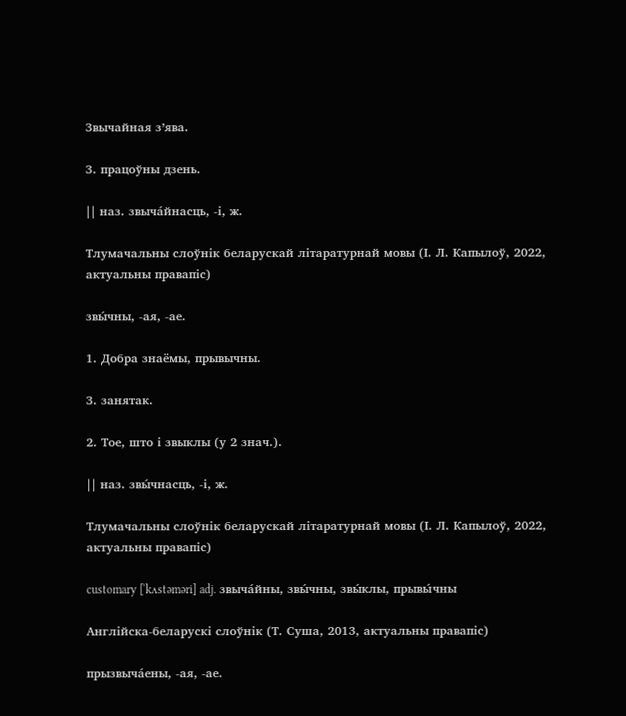Звычайная з’ява.

З. працоўны дзень.

|| наз. звыча́йнасць, -і, ж.

Тлумачальны слоўнік беларускай літаратурнай мовы (І. Л. Капылоў, 2022, актуальны правапіс)

звы́чны, -ая, -ае.

1. Добра знаёмы, прывычны.

З. занятак.

2. Тое, што і звыклы (у 2 знач.).

|| наз. звы́чнасць, -і, ж.

Тлумачальны слоўнік беларускай літаратурнай мовы (І. Л. Капылоў, 2022, актуальны правапіс)

customary [ˈkʌstəməri] adj. звыча́йны, звы́чны, звы́клы, прывы́чны

Англійска-беларускі слоўнік (Т. Суша, 2013, актуальны правапіс)

прызвыча́ены, -ая, -ае.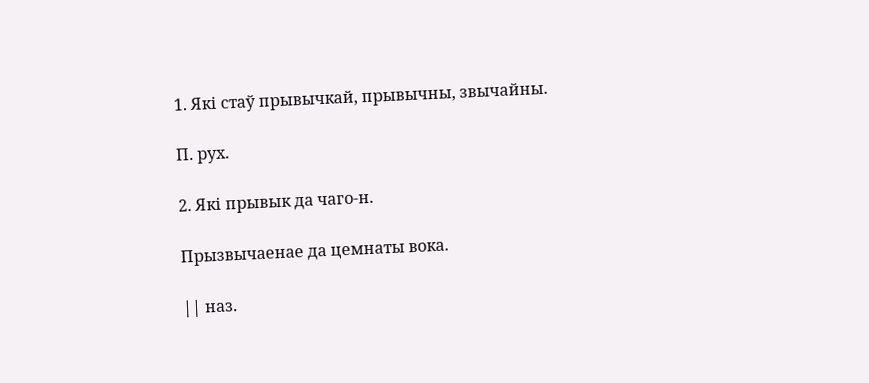1. Які стаў прывычкай, прывычны, звычайны.

П. рух.

2. Які прывык да чаго-н.

Прызвычаенае да цемнаты вока.

|| наз.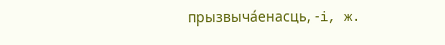прызвыча́енасць, -і, ж.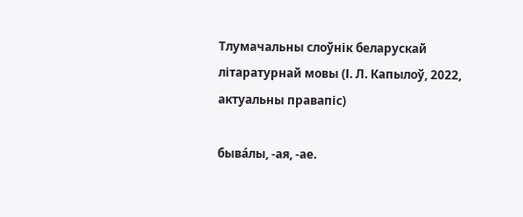Тлумачальны слоўнік беларускай літаратурнай мовы (І. Л. Капылоў, 2022, актуальны правапіс)

быва́лы, -ая, -ае.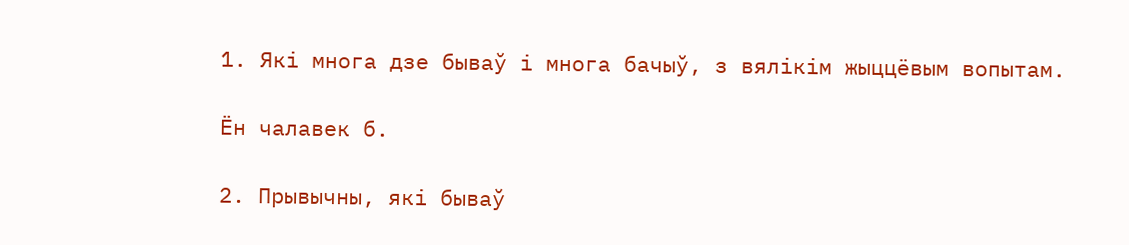1. Які многа дзе бываў і многа бачыў, з вялікім жыццёвым вопытам.

Ён чалавек б.

2. Прывычны, які бываў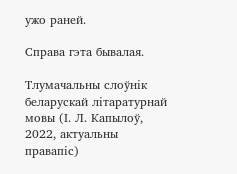ужо раней.

Справа гэта бывалая.

Тлумачальны слоўнік беларускай літаратурнай мовы (І. Л. Капылоў, 2022, актуальны правапіс)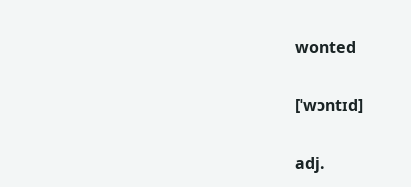wonted

[ˈwɔntɪd]

adj.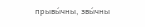прывы́чны, звы́чны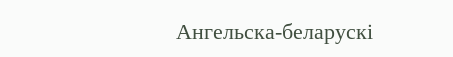Ангельска-беларускі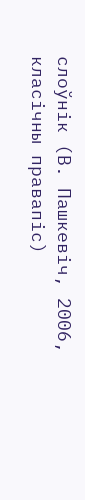слоўнік (В. Пашкевіч, 2006, класічны правапіс)